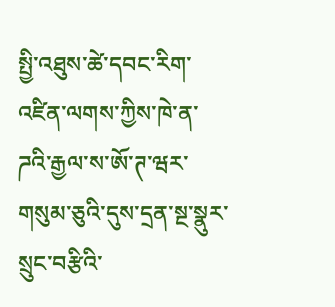སྤྱི་འཐུས་ཚེ་དབང་རིག་འཛིན་ལགས་ཀྱིས་ཁེ་ན་ཌའི་རྒྱལ་ས་ཨོ་ཊ་ཝར་གསུམ་ཅུའི་དུས་དྲན་སྔ་སྣུར་སྲུང་བརྩིའི་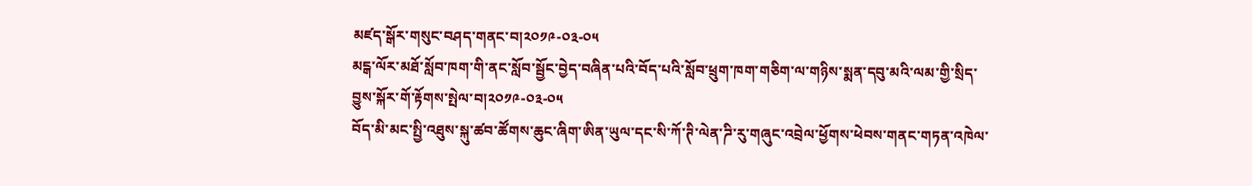མཛད་སྒོར་གསུང་བཤད་གནང་བ།༢༠༡༩-༠༣-༠༥
མངྒ་ལོར་མཐོ་སློབ་ཁག་གི་ནང་སློབ་སྦྱོང་བྱེད་བཞིན་པའི་བོད་པའི་སློབ་ཕྲུག་ཁག་གཅིག་ལ་གཉིས་སྨན་དབུ་མའི་ལམ་གྱི་སྲིད་བྱུས་སྐོར་གོ་རྟོགས་སྤེལ་བ།༢༠༡༩-༠༣-༠༥
བོད་མི་མང་སྤྱི་འཐུས་སྐུ་ཚབ་ཚོགས་ཆུང་ཞིག་ཨིན་ཡུལ་དང་སི་ཀོ་ཊི་ལེན་ཌི་རུ་གཞུང་འབྲེལ་ཕྱོགས་ཕེབས་གནང་གཏན་འཁེལ་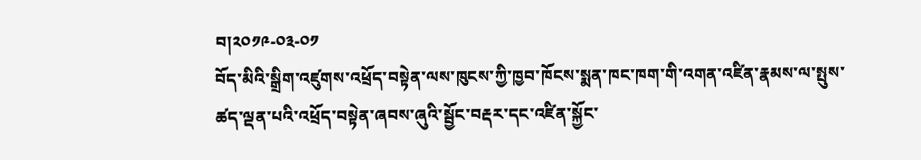བ།༢༠༡༩-༠༣-༠༡
བོད་མིའི་སྒྲིག་འཛུགས་འཕྲོད་བསྟེན་ལས་ཁུངས་ཀྱི་ཁྱབ་ཁོངས་སྨན་ཁང་ཁག་གི་འགན་འཛིན་རྣམས་ལ་སྤུས་ཚད་ལྡན་པའི་འཕྲོད་བསྟེན་ཞབས་ཞུའི་སྦྱོང་བརྡར་དང་འཛིན་སྐྱོང་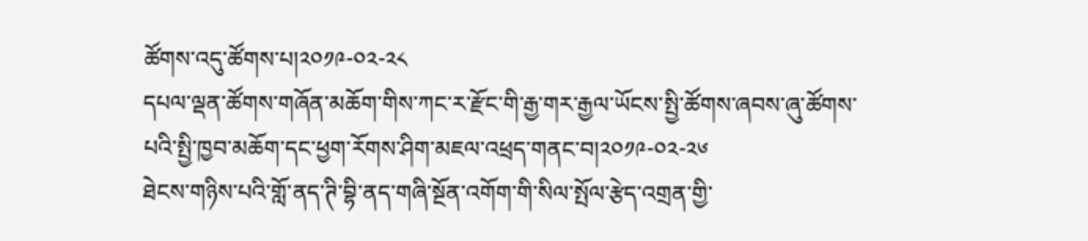ཚོགས་འདུ་ཚོགས་པ།༢༠༡༩-༠༢-༢༨
དཔལ་ལྡན་ཚོགས་གཞོན་མཆོག་གིས་ཀང་ར་རྫོང་གི་རྒྱ་གར་རྒྱལ་ཡོངས་སྤྱི་ཚོགས་ཞབས་ཞུ་ཚོགས་པའི་སྤྱི་ཁྱབ་མཆོག་དང་ཕྱག་རོགས་ཤིག་མཇལ་འཕྲད་གནང་བ།༢༠༡༩-༠༢-༢༦
ཐེངས་གཉིས་པའི་གློ་ནད་ཊི་བྷི་ནད་གཞི་སྔོན་འགོག་གི་སིལ་སྤོལ་རྩེད་འགྲན་གྱི་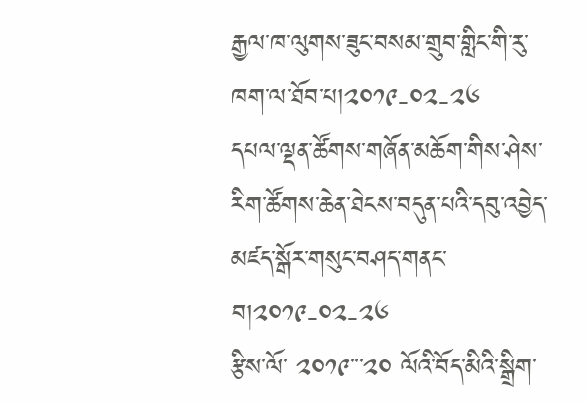རྒྱལ་ཁ་ལུགས་ཟུང་བསམ་གྲུབ་གླིང་གི་རུ་ཁག་ལ་ཐོབ་པ།༢༠༡༩-༠༢-༢༦
དཔལ་ལྡན་ཚོགས་གཞོན་མཆོག་གིས་ཤེས་རིག་ཚོགས་ཆེན་ཐེངས་བདུན་པའི་དབུ་འབྱེད་མཛད་སྒོར་གསུང་བཤད་གནང་བ།༢༠༡༩-༠༢-༢༦
རྩིས་ལོ་ ༢༠༡༩་་་༢༠ ལོའི་བོད་མིའི་སྒྲིག་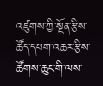འཛུགས་ཀྱི་སྔོན་རྩིས་ཚོད་དཔག་འཆར་རྩིས་ཚོགས་ཆུང་གི་ལས་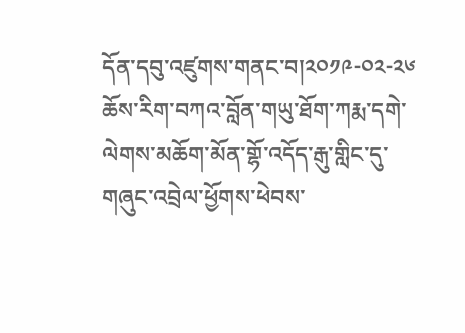དོན་དབུ་འཛུགས་གནང་བ།༢༠༡༩-༠༢-༢༦
ཆོས་རིག་བཀའ་བློན་གཡུ་ཐོག་ཀརྨ་དགེ་ལེགས་མཆོག་མོན་གྷོ་འདོད་རྒུ་གླིང་དུ་གཞུང་འབྲེལ་ཕྱོགས་ཕེབས་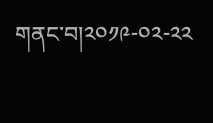གནང་བ།༢༠༡༩-༠༢-༢༢